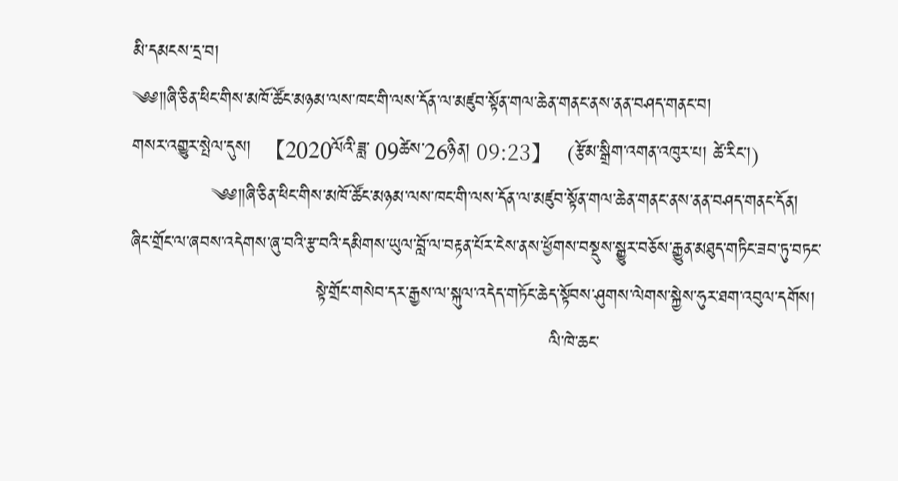མི་དམངས་དྲ་བ།
༄༅༎ཞི་ཅིན་ཕིང་གིས་མཁོ་ཚོང་མཉམ་ལས་ཁང་གི་ལས་དོན་ལ་མཛུབ་སྟོན་གལ་ཆེན་གནང་ནས་ནན་བཤད་གནང་བ།
གསར་འགྱུར་སྤེལ་དུས།  【2020ལོའི་ཟླ་ 09ཚེས་26ཉིན། 09:23】   (རྩོམ་སྒྲིག་འགན་འཁུར་པ། ཚེ་རིང་།)
             ༄༅༎ཞི་ཅིན་ཕིང་གིས་མཁོ་ཚོང་མཉམ་ལས་ཁང་གི་ལས་དོན་ལ་མཛུབ་སྟོན་གལ་ཆེན་གནང་ནས་ནན་བཤད་གནང་དོན།
ཞིང་གྲོང་ལ་ཞབས་འདེགས་ཞུ་བའི་རྩ་བའི་དམིགས་ཡུལ་བློ་ལ་བརྟན་པོར་ངེས་ནས་ཕྱོགས་བསྡུས་སྒྱུར་བཅོས་རྒྱུན་མཐུད་གཏིང་ཟབ་ཏུ་བཏང་
                              སྟེ་གྲོང་གསེབ་དར་རྒྱས་ལ་སྐུལ་འདེད་གཏོང་ཆེད་སྟོབས་ཤུགས་ལེགས་སྐྱེས་ཧུར་ཐག་འབུལ་དགོས།
                                                                    ལི་ཁེ་ཆང་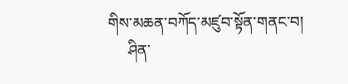གིས་མཆན་བཀོད་མཛུབ་སྟོན་གནང་བ།
     ཤིན་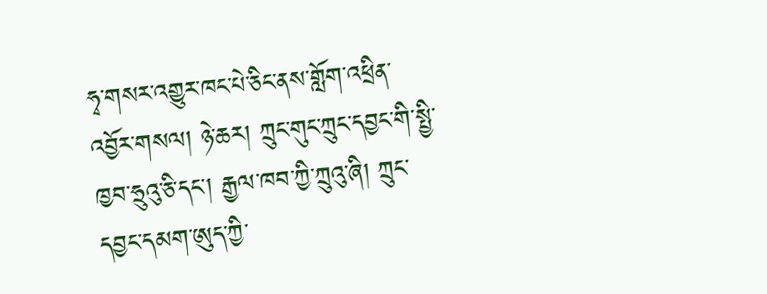ཧྭ་གསར་འགྱུར་ཁང་པེ་ཅིང་ནས་གློག་འཕྲིན་འབྱོར་གསལ། ཉེ་ཆར། ཀྲུང་གུང་ཀྲུང་དབྱང་གི་སྤྱི་ཁྱབ་ཧྲུའུ་ཅི་དང་། རྒྱལ་ཁབ་ཀྱི་ཀྲུའུ་ཞི། ཀྲུང་དབྱང་དམག་ཨུད་ཀྱི་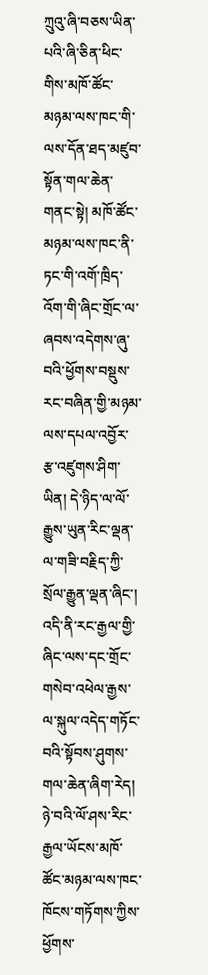ཀྲུའུ་ཞི་བཅས་ཡིན་པའི་ཞི་ཅིན་ཕིང་གིས་མཁོ་ཚོང་མཉམ་ལས་ཁང་གི་ལས་དོན་ཐད་མཛུབ་སྟོན་གལ་ཆེན་གནང་སྟེ། མཁོ་ཚོང་མཉམ་ལས་ཁང་ནི་ཏང་གི་འགོ་ཁྲིད་འོག་གི་ཞིང་གྲོང་ལ་ཞབས་འདེགས་ཞུ་བའི་ཕྱོགས་བསྡུས་རང་བཞིན་གྱི་མཉམ་ལས་དཔལ་འབྱོར་རྩ་འཛུགས་ཤིག་ཡིན། དེ་ཉིད་ལ་ལོ་རྒྱུས་ཡུན་རིང་ལྡན་ལ་གཟི་བརྗིད་ཀྱི་སྲོལ་རྒྱུན་ལྡན་ཞིང་། འདི་ནི་རང་རྒྱལ་གྱི་ཞིང་ལས་དང་གྲོང་གསེབ་འཕེལ་རྒྱས་ལ་སྐུལ་འདེད་གཏོང་བའི་སྟོབས་ཤུགས་གལ་ཆེན་ཞིག་རེད། ཉེ་བའི་ལོ་ཤས་རིང་རྒྱལ་ཡོངས་མཁོ་ཚོང་མཉམ་ལས་ཁང་ཁོངས་གཏོགས་ཀྱིས་ཕྱོགས་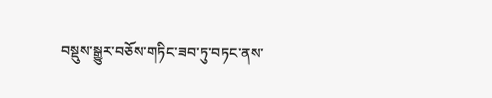བསྡུས་སྒྱུར་བཅོས་གཏིང་ཟབ་ཏུ་བཏང་ནས་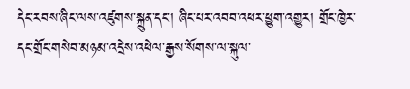དེང་རབས་ཞིང་ལས་འཛུགས་སྐྲུན་དང་། ཞིང་པར་འབབ་འཕར་ཕྱུག་འགྱུར། གྲོང་ཁྱེར་དང་གྲོང་གསེབ་མཉམ་འདྲེས་འཕེལ་རྒྱས་སོགས་ལ་སྐུལ་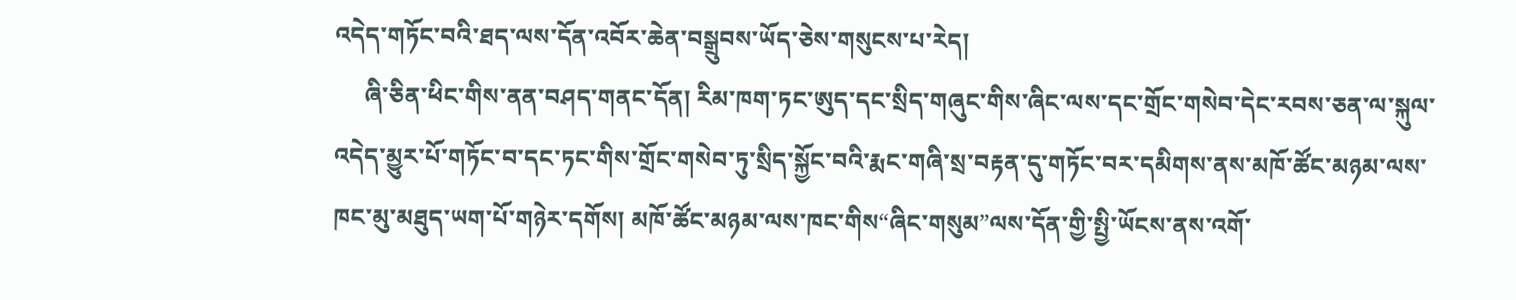འདེད་གཏོང་བའི་ཐད་ལས་དོན་འབོར་ཆེན་བསྒྲུབས་ཡོད་ཅེས་གསུངས་པ་རེད།
     ཞི་ཅིན་ཕིང་གིས་ནན་བཤད་གནང་དོན། རིམ་ཁག་ཏང་ཨུད་དང་སྲིད་གཞུང་གིས་ཞིང་ལས་དང་གྲོང་གསེབ་དེང་རབས་ཅན་ལ་སྐུལ་འདེད་མྱུར་པོ་གཏོང་བ་དང་ཏང་གིས་གྲོང་གསེབ་ཏུ་སྲིད་སྐྱོང་བའི་རྨང་གཞི་སྲ་བརྟན་དུ་གཏོང་བར་དམིགས་ནས་མཁོ་ཚོང་མཉམ་ལས་ཁང་མུ་མཐུད་ཡག་པོ་གཉེར་དགོས། མཁོ་ཚོང་མཉམ་ལས་ཁང་གིས“ཞིང་གསུམ”ལས་དོན་གྱི་སྤྱི་ཡོངས་ནས་འགོ་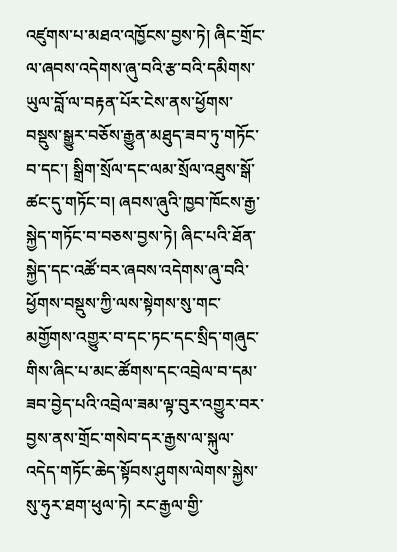འཛུགས་པ་མཐའ་འཁྱོངས་བྱས་ཏེ། ཞིང་གྲོང་ལ་ཞབས་འདེགས་ཞུ་བའི་རྩ་བའི་དམིགས་ཡུལ་བློ་ལ་བརྟན་པོར་ངེས་ནས་ཕྱོགས་བསྡུས་སྒྱུར་བཅོས་རྒྱུན་མཐུད་ཟབ་ཏུ་གཏོང་བ་དང་། སྒྲིག་སྲོལ་དང་ལམ་སྲོལ་འཐུས་སྒོ་ཚང་དུ་གཏོང་བ། ཞབས་ཞུའི་ཁྱབ་ཁོངས་རྒྱ་སྐྱེད་གཏོང་བ་བཅས་བྱས་ཏེ། ཞིང་པའི་ཐོན་སྐྱེད་དང་འཚོ་བར་ཞབས་འདེགས་ཞུ་བའི་ཕྱོགས་བསྡུས་ཀྱི་ལས་སྟེགས་སུ་གང་མགྱོགས་འགྱུར་བ་དང་ཏང་དང་སྲིད་གཞུང་གིས་ཞིང་པ་མང་ཚོགས་དང་འབྲེལ་བ་དམ་ཟབ་བྱེད་པའི་འབྲེལ་ཟམ་ལྟ་བུར་འགྱུར་བར་བྱས་ནས་གྲོང་གསེབ་དར་རྒྱས་ལ་སྐུལ་འདེད་གཏོང་ཆེད་སྟོབས་ཤུགས་ལེགས་སྐྱེས་སུ་ཧུར་ཐག་ཕུལ་ཏེ། རང་རྒྱལ་གྱི་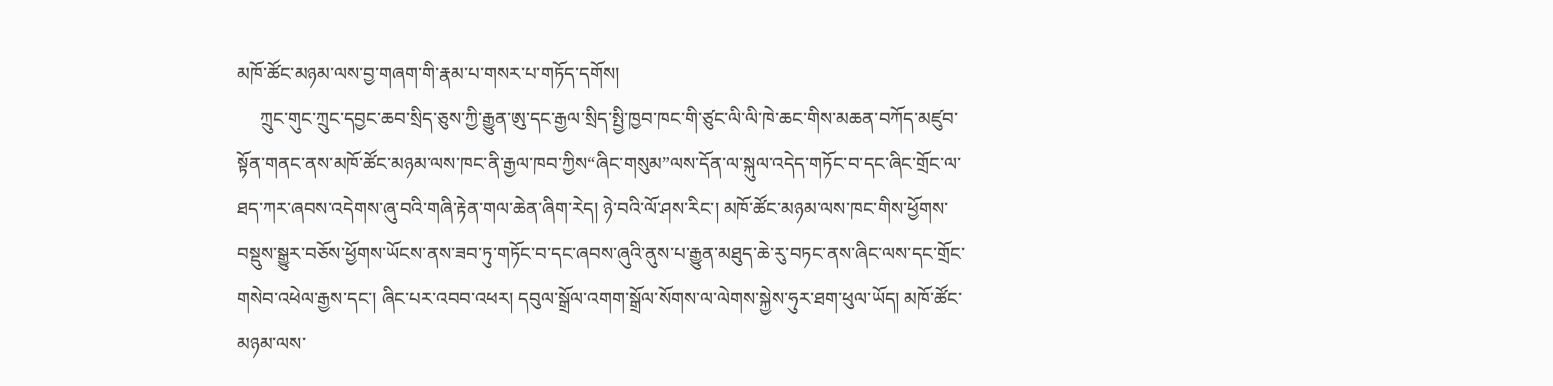མཁོ་ཚོང་མཉམ་ལས་བྱ་གཞག་གི་རྣམ་པ་གསར་པ་གཏོད་དགོས།
     ཀྲུང་གུང་ཀྲུང་དབྱང་ཆབ་སྲིད་ཅུས་ཀྱི་རྒྱུན་ཨུ་དང་རྒྱལ་སྲིད་སྤྱི་ཁྱབ་ཁང་གི་ཙུང་ལི་ལི་ཁེ་ཆང་གིས་མཆན་བཀོད་མཛུབ་སྟོན་གནང་ནས་མཁོ་ཚོང་མཉམ་ལས་ཁང་ནི་རྒྱལ་ཁབ་ཀྱིས“ཞིང་གསུམ”ལས་དོན་ལ་སྐུལ་འདེད་གཏོང་བ་དང་ཞིང་གྲོང་ལ་ཐད་ཀར་ཞབས་འདེགས་ཞུ་བའི་གཞི་རྟེན་གལ་ཆེན་ཞིག་རེད། ཉེ་བའི་ལོ་ཤས་རིང་། མཁོ་ཚོང་མཉམ་ལས་ཁང་གིས་ཕྱོགས་བསྡུས་སྒྱུར་བཅོས་ཕྱོགས་ཡོངས་ནས་ཟབ་ཏུ་གཏོང་བ་དང་ཞབས་ཞུའི་ནུས་པ་རྒྱུན་མཐུད་ཆེ་རུ་བཏང་ནས་ཞིང་ལས་དང་གྲོང་གསེབ་འཕེལ་རྒྱས་དང་། ཞིང་པར་འབབ་འཕར། དབུལ་སྒྲོལ་འགག་སྒྲོལ་སོགས་ལ་ལེགས་སྐྱེས་ཧུར་ཐག་ཕུལ་ཡོད། མཁོ་ཚོང་མཉམ་ལས་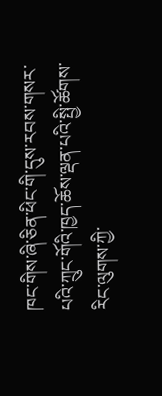ཁང་གིས་ཞི་ཅིན་ཕིང་གི་དུས་རབས་གསར་པའི་ཀྲུང་གོའི་ཁྱད་ཆོས་ལྡན་པའི་སྤྱི་ཚོགས་རིང་ལུགས་ཀྱི་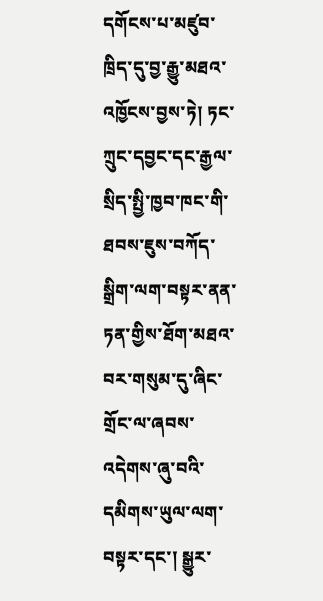དགོངས་པ་མཛུབ་ཁྲིད་དུ་བྱ་རྒྱུ་མཐའ་འཁྱོངས་བྱས་ཏེ། ཏང་ཀྲུང་དབྱང་དང་རྒྱལ་སྲིད་སྤྱི་ཁྱབ་ཁང་གི་ཐབས་ཇུས་བཀོད་སྒྲིག་ལག་བསྟར་ནན་ཏན་གྱིས་ཐོག་མཐའ་བར་གསུམ་དུ་ཞིང་གྲོང་ལ་ཞབས་འདེགས་ཞུ་བའི་དམིགས་ཡུལ་ལག་བསྟར་དང་། སྒྱུར་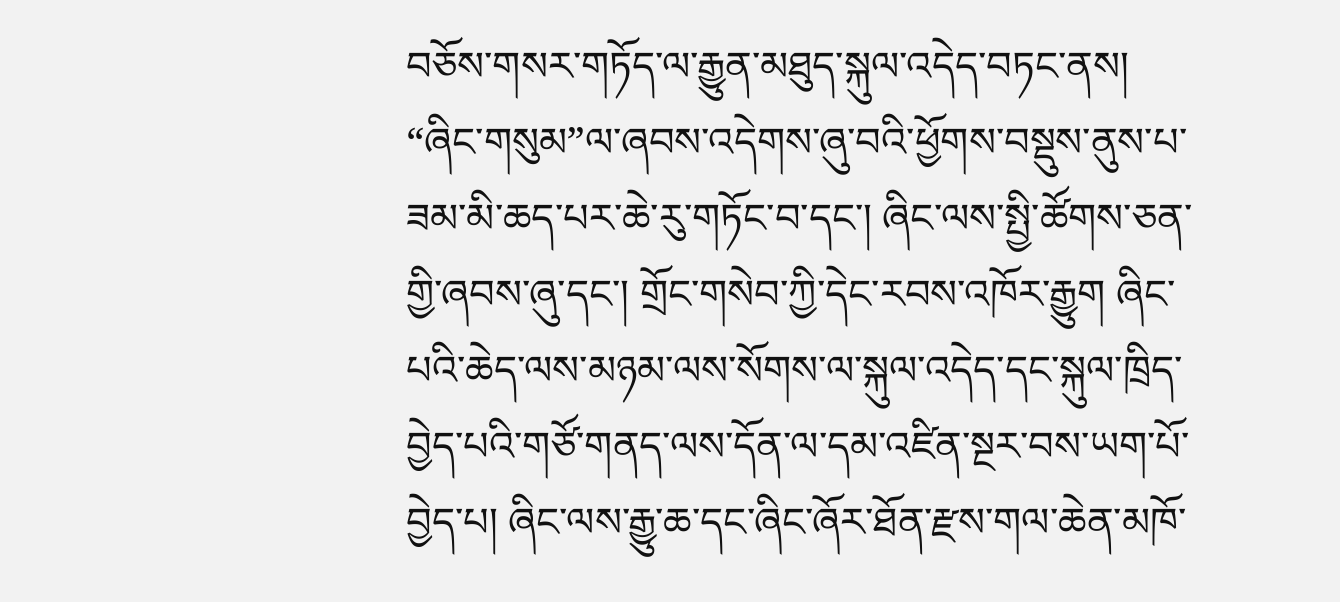བཅོས་གསར་གཏོད་ལ་རྒྱུན་མཐུད་སྐུལ་འདེད་བཏང་ནས། “ཞིང་གསུམ”ལ་ཞབས་འདེགས་ཞུ་བའི་ཕྱོགས་བསྡུས་ནུས་པ་ཟམ་མི་ཆད་པར་ཆེ་རུ་གཏོང་བ་དང་། ཞིང་ལས་སྤྱི་ཚོགས་ཅན་གྱི་ཞབས་ཞུ་དང་། གྲོང་གསེབ་ཀྱི་དེང་རབས་འཁོར་རྒྱུག ཞིང་པའི་ཆེད་ལས་མཉམ་ལས་སོགས་ལ་སྐུལ་འདེད་དང་སྐུལ་ཁྲིད་བྱེད་པའི་གཙོ་གནད་ལས་དོན་ལ་དམ་འཛིན་སྔར་བས་ཡག་པོ་བྱེད་པ། ཞིང་ལས་རྒྱུ་ཆ་དང་ཞིང་ཞོར་ཐོན་རྫས་གལ་ཆེན་མཁོ་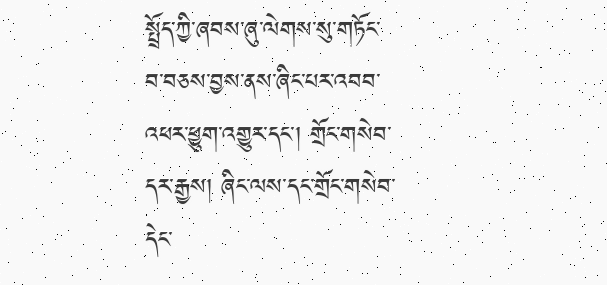སྤྲོད་ཀྱི་ཞབས་ཞུ་ལེགས་སུ་གཏོང་བ་བཅས་བྱས་ནས་ཞིང་པར་འབབ་འཕར་ཕྱུག་འགྱུར་དང་། གྲོང་གསེབ་དར་རྒྱས། ཞིང་ལས་དང་གྲོང་གསེབ་དེང་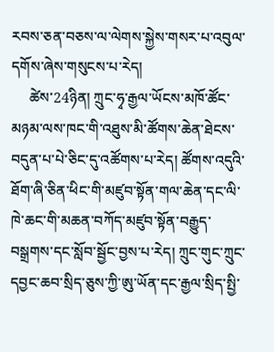རབས་ཅན་བཅས་ལ་ལེགས་སྐྱེས་གསར་པ་འབུལ་དགོས་ཞེས་གསུངས་པ་རེད།
     ཚེས་24ཉིན། ཀྲུང་ཧྭ་རྒྱལ་ཡོངས་མཁོ་ཚོང་མཉམ་ལས་ཁང་གི་འཐུས་མི་ཚོགས་ཆེན་ཐེངས་བདུན་པ་པེ་ཅིང་དུ་འཚོགས་པ་རེད། ཚོགས་འདུའི་ཐོག་ཞི་ཅིན་ཕིང་གི་མཛུབ་སྟོན་གལ་ཆེན་དང་ལི་ཁེ་ཆང་གི་མཆན་བཀོད་མཛུབ་སྟོན་བརྒྱུད་བསྒྲགས་དང་སློབ་སྦྱོང་བྱས་པ་རེད། ཀྲུང་གུང་ཀྲུང་དབྱང་ཆབ་སྲིད་ཅུས་ཀྱི་ཨུ་ཡོན་དང་རྒྱལ་སྲིད་སྤྱི་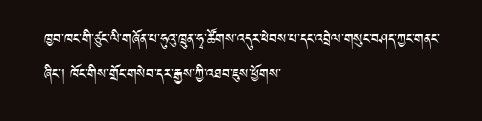ཁྱབ་ཁང་གི་ཙུང་ལི་གཞོན་པ་ཧུའུ་ཁྲུན་ཧྭ་ཚོགས་འདུར་ཕེབས་པ་དང་འབྲེལ་གསུང་བཤད་ཀྱང་གནང་ཞིང་། ཁོང་གིས་གྲོང་གསེབ་དར་རྒྱས་ཀྱི་འཐབ་ཇུས་ཕྱོགས་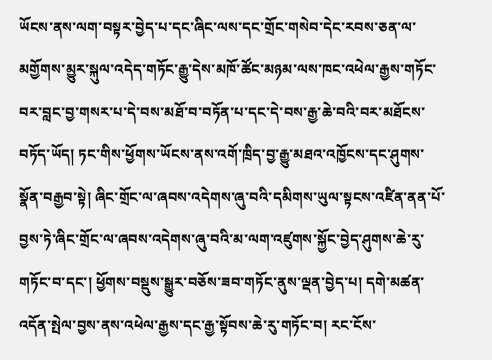ཡོངས་ནས་ལག་བསྟར་བྱེད་པ་དང་ཞིང་ལས་དང་གྲོང་གསེབ་དེང་རབས་ཅན་ལ་མགྱོགས་མྱུར་སྐུལ་འདེད་གཏོང་རྒྱུ་དེས་མཁོ་ཚོང་མཉམ་ལས་ཁང་འཕེལ་རྒྱས་གཏོང་བར་བླང་བྱ་གསར་པ་དེ་བས་མཐོ་བ་བཏོན་པ་དང་དེ་བས་རྒྱ་ཆེ་བའི་བར་མཐོངས་བཏོད་ཡོད། ཏང་གིས་ཕྱོགས་ཡོངས་ནས་འགོ་ཁྲིད་བྱ་རྒྱུ་མཐའ་འཁྱོངས་དང་ཤུགས་སྣོན་བརྒྱབ་སྟེ། ཞིང་གྲོང་ལ་ཞབས་འདེགས་ཞུ་བའི་དམིགས་ཡུལ་སྟངས་འཛིན་ནན་པོ་བྱས་ཏེ་ཞིང་གྲོང་ལ་ཞབས་འདེགས་ཞུ་བའི་མ་ལག་འཛུགས་སྐྱོང་བྱེད་ཤུགས་ཆེ་རུ་གཏོང་བ་དང་། ཕྱོགས་བསྡུས་སྒྱུར་བཅོས་ཟབ་གཏོང་ནུས་ལྡན་བྱེད་པ། དགེ་མཚན་འདོན་སྤེལ་བྱས་ནས་འཕེལ་རྒྱས་དང་རྒྱ་སྟོབས་ཆེ་རུ་གཏོང་བ། རང་ངོས་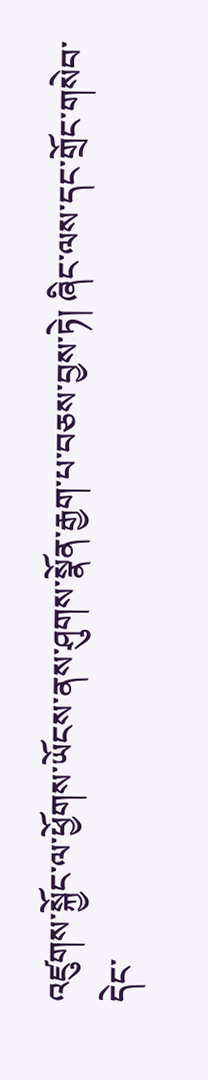འཛུགས་སྐྱོང་ལ་ཕྱོགས་ཡོངས་ནས་ཤུགས་སྣོན་རྒྱག་པ་བཅས་བྱས་ཏེ། ཞིང་ལས་དང་གྲོང་གསེབ་དེང་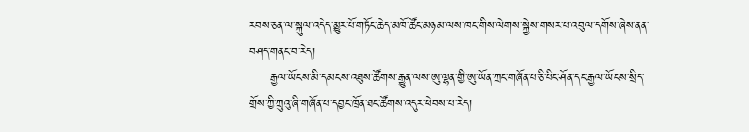རབས་ཅན་ལ་སྐུལ་འདེད་མྱུར་པོ་གཏོང་ཆེད་མཁོ་ཚོང་མཉམ་ལས་ཁང་གིས་ལེགས་སྐྱེས་གསར་པ་འབུལ་དགོས་ཞེས་ནན་བཤད་གནང་བ་རེད།
     རྒྱལ་ཡོངས་མི་དམངས་འཐུས་ཚོགས་རྒྱུན་ལས་ཨུ་ལྷན་གྱི་ཨུ་ཡོན་ཀྲང་གཞོན་པ་ཅི་པིང་ཤོན་དང་རྒྱལ་ཡོངས་སྲིད་གྲོས་ཀྱི་ཀྲུའུ་ཞི་གཞོན་པ་དབྱང་ཁྲོན་ཐང་ཚོགས་འདུར་ཕེབས་པ་རེད།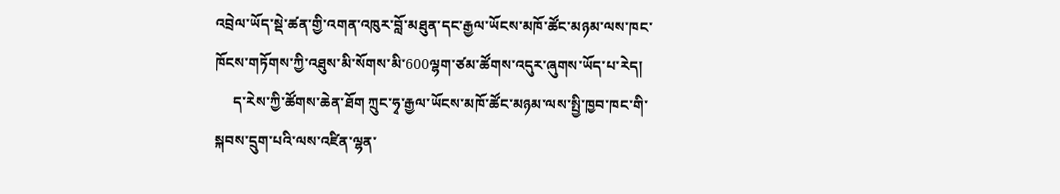འབྲེལ་ཡོད་སྡེ་ཚན་གྱི་འགན་འཁུར་བློ་མཐུན་དང་རྒྱལ་ཡོངས་མཁོ་ཚོང་མཉམ་ལས་ཁང་ཁོངས་གཏོགས་ཀྱི་འཐུས་མི་སོགས་མི་600ལྷག་ཙམ་ཚོགས་འདུར་ཞུགས་ཡོད་པ་རེད།
     ད་རེས་ཀྱི་ཚོགས་ཆེན་ཐོག ཀྲུང་ཧྭ་རྒྱལ་ཡོངས་མཁོ་ཚོང་མཉམ་ལས་སྤྱི་ཁྱབ་ཁང་གི་སྐབས་དྲུག་པའི་ལས་འཛིན་ལྷན་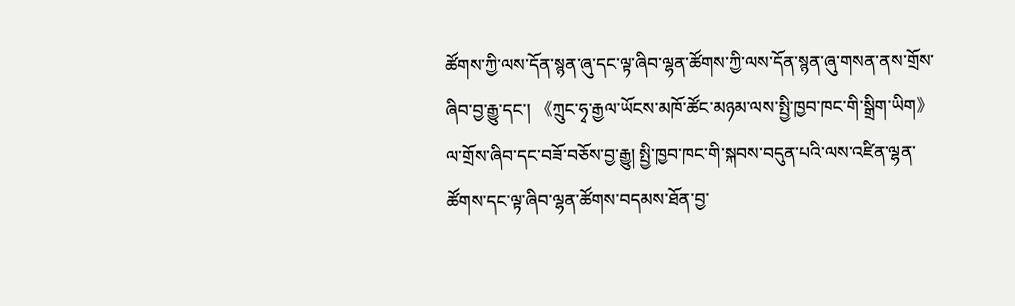ཚོགས་ཀྱི་ལས་དོན་སྙན་ཞུ་དང་ལྟ་ཞིབ་ལྷན་ཚོགས་ཀྱི་ལས་དོན་སྙན་ཞུ་གསན་ནས་གྲོས་ཞིབ་བྱ་རྒྱུ་དང་། 《ཀྲུང་ཧྭ་རྒྱལ་ཡོངས་མཁོ་ཚོང་མཉམ་ལས་སྤྱི་ཁྱབ་ཁང་གི་སྒྲིག་ཡིག》ལ་གྲོས་ཞིབ་དང་བཟོ་བཅོས་བྱ་རྒྱུ། སྤྱི་ཁྱབ་ཁང་གི་སྐབས་བདུན་པའི་ལས་འཛིན་ལྷན་ཚོགས་དང་ལྟ་ཞིབ་ལྷན་ཚོགས་བདམས་ཐོན་བྱ་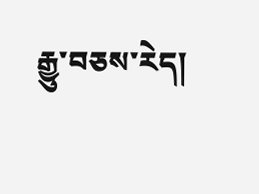རྒྱུ་བཅས་རེད།